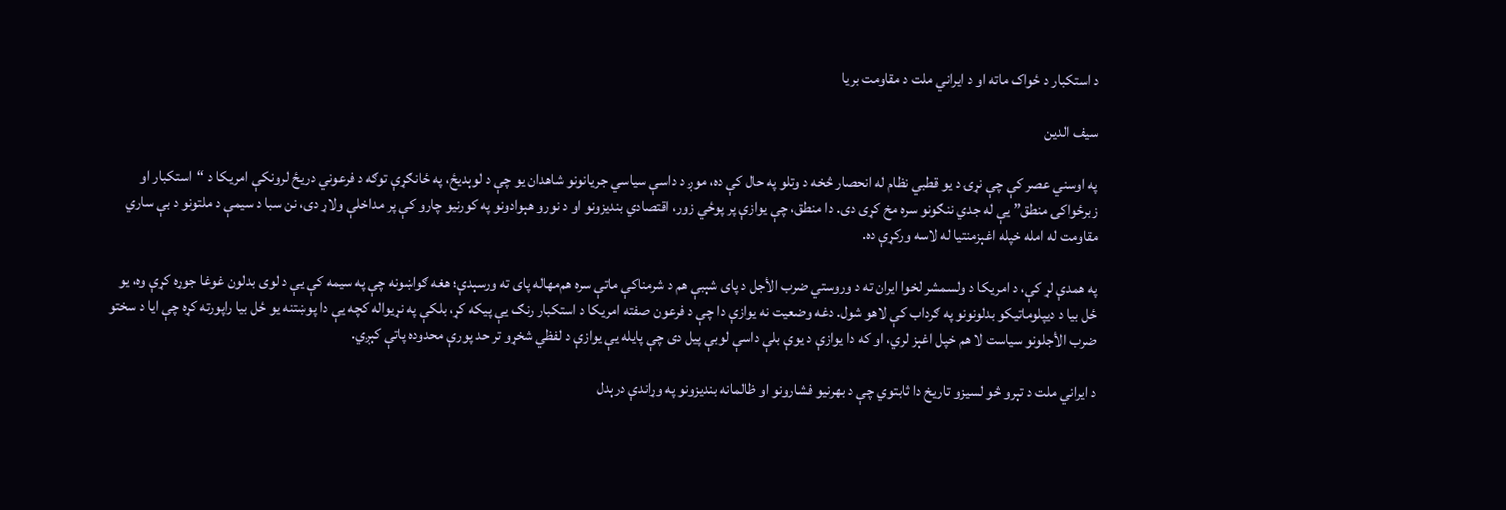د استکبار د ځواک ماته او د ايراني ملت د مقاومت بريا

سيف الدين

په اوسني عصر کې چې نړۍ د یو قطبي نظام له انحصار څخه د وتلو په حال کې ده، موږ د داسې سیاسي جریانونو شاهدان یو چې د لوېدیځ، په ځانګړې توګه د فرعوني دريځ لرونکې امریکا د “استکبار او زبرځواکۍ منطق” یې له جدي ننګونو سره مخ کړی دی. دا منطق، چې یوازې پر پوځي زور، اقتصادي بندیزونو او د نورو هېوادونو په کورنیو چارو کې پر مداخلې ولاړ دی، نن سبا د سیمې د ملتونو د بې ساري مقاومت له امله خپله اغېزمنتیا له لاسه ورکړې ده.

په همدې لړ کې، د امریکا د ولسمشر لخوا ایران ته د وروستي ضرب‌ الأجل د پای شېبې هم د شرمناکې ماتې سره هم‌مهاله پای ته ورسېدې؛ هغه ګواښونه چې په سیمه کې یې د لوی بدلون غوغا جوړه کړې وه، یو ځل بیا د دیپلوماتیکو بدلونونو په ګرداب کې لاهو شول. دغه وضعیت نه یوازې دا چې د فرعون صفته امريکا د استکبار رنګ يې پیکه کړ، بلکې په نړیواله کچه یې دا پوښتنه یو ځل بیا راپورته کړه چې ایا د سختو ضرب‌ الأجلونو سیاست لا هم خپل اغېز لري، او که دا یوازې د یوې بلې داسې لوبې پیل دی چې پایله یې یوازې د لفظي شخړو تر حد پورې محدوده پاتې کېږي.

د ایراني ملت د تېرو څو لسیزو تاریخ دا ثابتوي چې د بهرنیو فشارونو او ظالمانه بندیزونو په وړاندې درېدل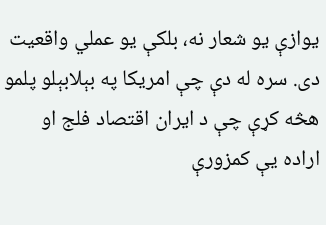یوازې یو شعار نه، بلکې یو عملي واقعیت دی. سره له دې چې امریکا په بېلابېلو پلمو هڅه کړې چې د ایران اقتصاد فلج او اراده یې کمزورې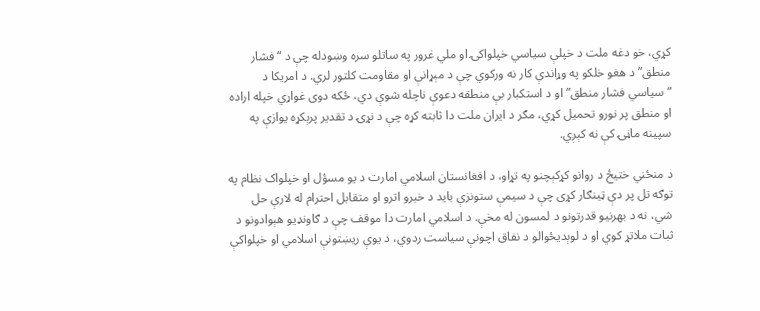کړي، خو دغه ملت د خپلې سیاسي خپلواکۍ او ملي غرور په ساتلو سره وښودله چې د “فشار منطق” د هغو خلکو په وړاندې کار نه ورکوي چې د مېړانې او مقاومت کلتور لري. د امریکا د “سياسي فشار منطق” او د استکبار بې منطقه دعوې ناچله شوې دي، ځکه دوی غواړي خپله اراده او منطق پر نورو تحميل کړي، مګر د ایران ملت دا ثابته کړه چې د نړۍ د تقدیر پرېکړه یوازې په سپینه ماڼۍ کې نه کېږي.

د منځني ختيځ د روانو کړکېچنو په تړاو، د افغانستان اسلامي امارت د یو مسؤل او خپلواک نظام په توګه تل پر دې ټینګار کړی چې د سیمې ستونزې باید د خبرو اترو او متقابل احترام له لارې حل شي، نه د بهرنیو قدرتونو د لمسون له مخې. د اسلامي امارت دا موقف چې د ګاونډیو هېوادونو د ثبات ملاتړ کوي او د لوېدیځوالو د نفاق اچونې سیاست ردوي، د یوې ريښتونې اسلامي او خپلواکې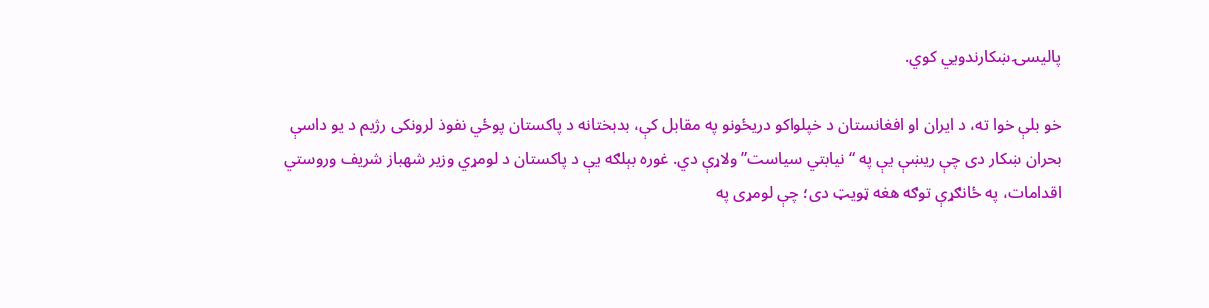پالیسۍ ښکارندویي کوي.

خو بلې خوا ته، د ایران او افغانستان د خپلواکو دریځونو په مقابل کې، بدبختانه د پاکستان پوځي نفوذ لرونکی رژيم د یو داسې بحران ښکار دی چې ریښې یې په “نیابتي سیاست” ولاړې دي. غوره بېلګه يې د پاکستان د لومړي وزير شهباز شریف وروستي اقدامات، په ځانګړې توګه هغه ټویټ دی؛ چې لومړی په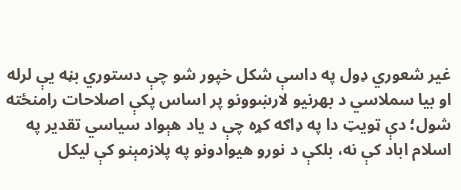غير شعوري ډول په داسې شکل خپور شو چې دستوري بڼه يې لرله او بیا سملاسي د بهرنیو لارښوونو پر اساس پکې اصلاحات رامنځته شول؛ دې ټويټ دا په ډاګه کړه چې د ياد هېواد سیاسي تقدير په اسلام اباد کې نه، بلکې د نورو هيوادونو په پلازمېنو کې ليکل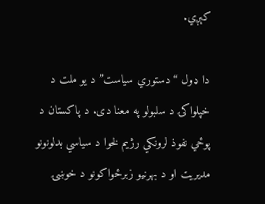کېږي.

دا ډول “دستوري سیاست” د یو ملت د خپلواکۍ د سلبولو په معنا دی. د پاکستان د پوځي نفوذ لرونکي رژیم لخوا د سیاسي بدلونونو مدیریت او د بهرنیو زبرځواکونو د خوښۍ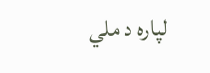لپاره د ملي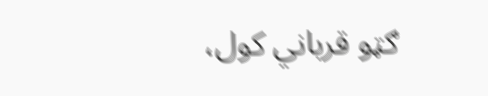ګټو قرباني کول،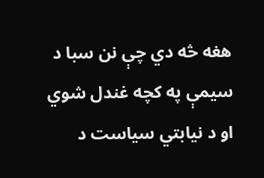هغه څه دي چې نن سبا د سیمې په کچه غندل شوي او د نیابتي سیاست د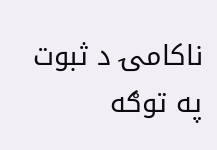ناکامۍ د ثبوت په توګه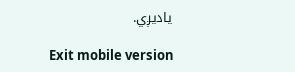یادیږي.

Exit mobile version